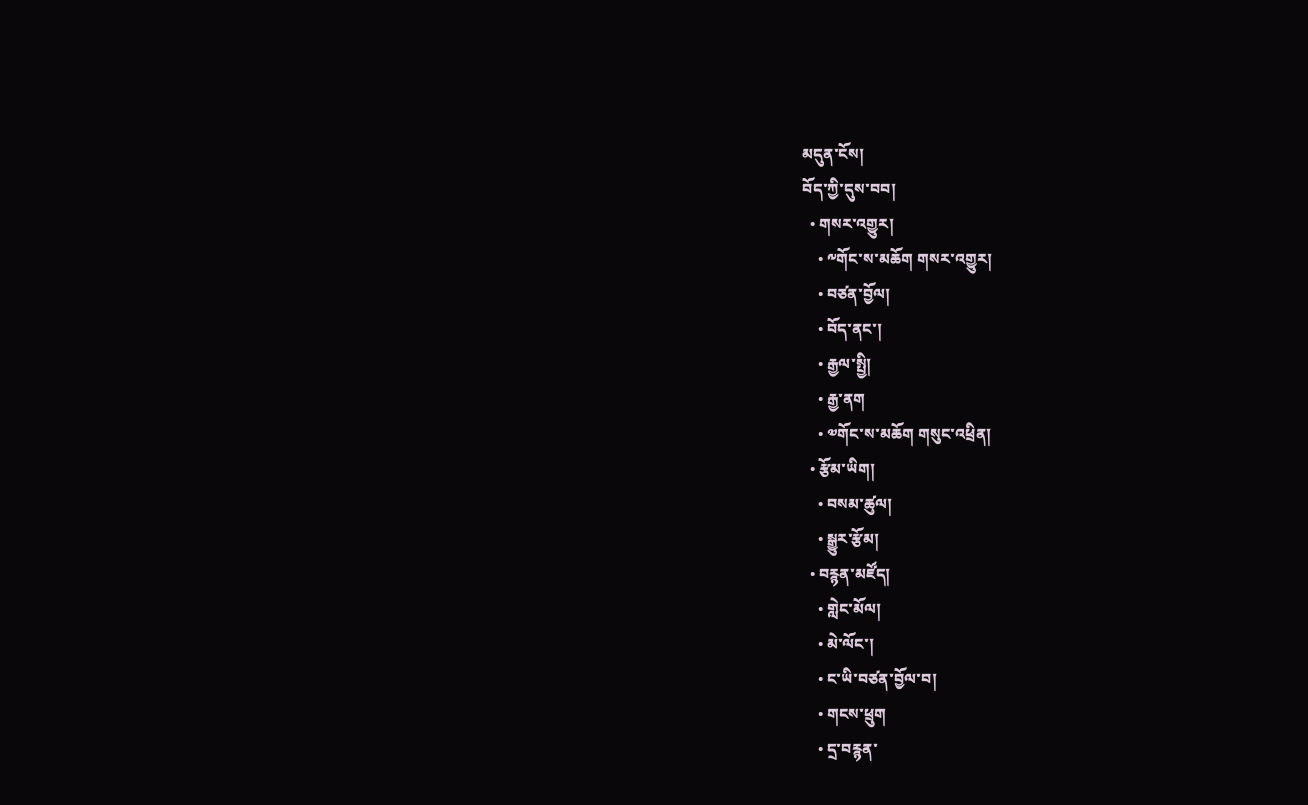མདུན་ངོས།
བོད་ཀྱི་དུས་བབ།
  • གསར་འགྱུར།
    • ༸གོང་ས་མཆོག གསར་འགྱུར།
    • བཙན་བྱོལ།
    • བོད་ནང་།
    • རྒྱལ་སྤྱི།
    • རྒྱ་ནག
    • ༧གོང་ས་མཆོག གསུང་འཕྲིན།
  • རྩོམ་ཡིག།
    • བསམ་ཚུལ།
    • སྒྱུར་རྩོམ།
  • བརྙན་མཛོད།
    • གླེང་མོལ།
    • མེ་ལོང་།
    • ང་ཡི་བཙན་བྱོལ་བ།
    • གངས་ཕྲུག
    • དྲ་བརྙན་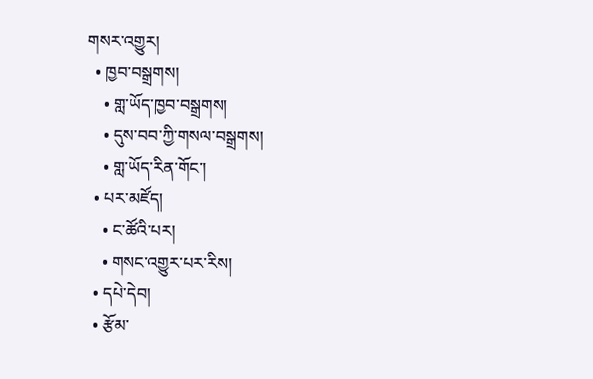གསར་འགྱུར།
  • ཁྱབ་བསྒྲགས།
    • གླ་ཡོད་ཁྱབ་བསྒྲགས།
    • དུས་བབ་ཀྱི་གསལ་བསྒྲགས།
    • གླ་ཡོད་རིན་གོང་།
  • པར་མཛོད།
    • ང་ཚོའི་པར།
    • གསང་འགྱུར་པར་རིས།
  • དཔེ་དེབ།
  • རྩོམ་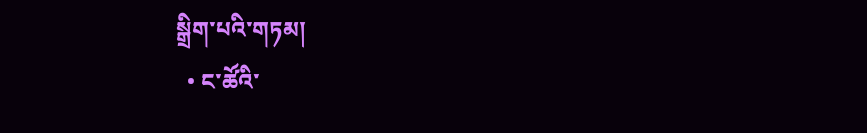སྒྲིག་པའི་གཏམ།
  • ང་ཚོའི་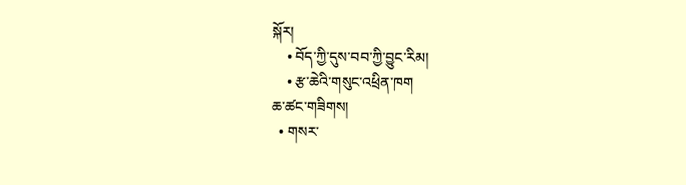སྐོར།
    • བོད་ཀྱི་དུས་བབ་ཀྱི་བྱུང་རིམ།
    • རྩ་ཆེའི་གསུང་འཕྲིན་ཁག
ཆ་ཚང་གཟིགས།
  • གསར་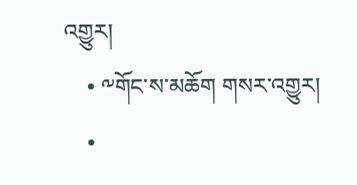འགྱུར།
    • ༸གོང་ས་མཆོག གསར་འགྱུར།
    •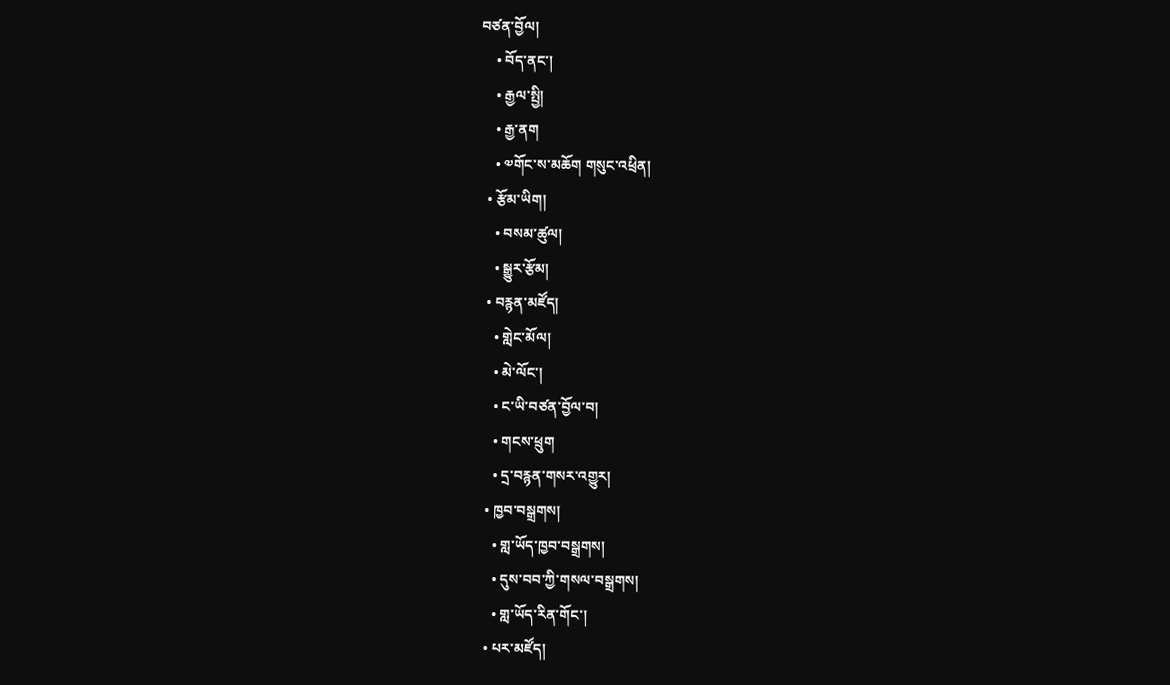བཙན་བྱོལ།
    • བོད་ནང་།
    • རྒྱལ་སྤྱི།
    • རྒྱ་ནག
    • ༧གོང་ས་མཆོག གསུང་འཕྲིན།
  • རྩོམ་ཡིག།
    • བསམ་ཚུལ།
    • སྒྱུར་རྩོམ།
  • བརྙན་མཛོད།
    • གླེང་མོལ།
    • མེ་ལོང་།
    • ང་ཡི་བཙན་བྱོལ་བ།
    • གངས་ཕྲུག
    • དྲ་བརྙན་གསར་འགྱུར།
  • ཁྱབ་བསྒྲགས།
    • གླ་ཡོད་ཁྱབ་བསྒྲགས།
    • དུས་བབ་ཀྱི་གསལ་བསྒྲགས།
    • གླ་ཡོད་རིན་གོང་།
  • པར་མཛོད།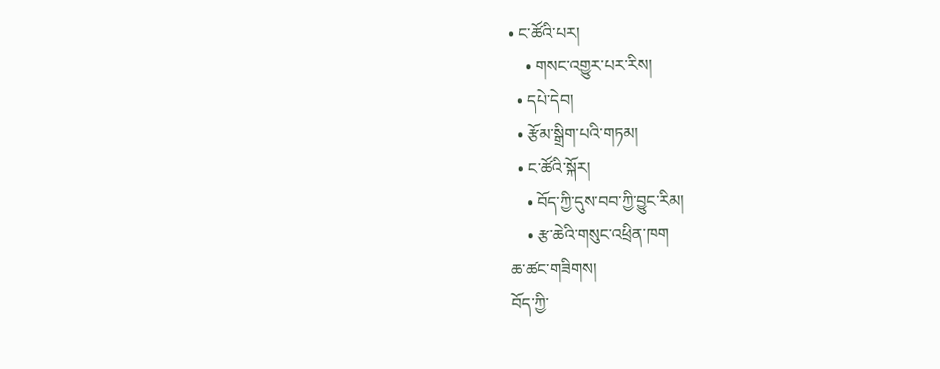• ང་ཚོའི་པར།
    • གསང་འགྱུར་པར་རིས།
  • དཔེ་དེབ།
  • རྩོམ་སྒྲིག་པའི་གཏམ།
  • ང་ཚོའི་སྐོར།
    • བོད་ཀྱི་དུས་བབ་ཀྱི་བྱུང་རིམ།
    • རྩ་ཆེའི་གསུང་འཕྲིན་ཁག
ཆ་ཚང་གཟིགས།
བོད་ཀྱི་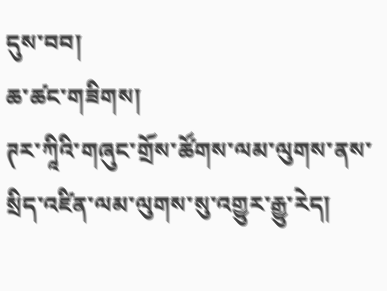དུས་བབ།
ཆ་ཚང་གཟིགས།
ཊར་ཀཱིའི་གཞུང་གྲོས་ཚོགས་ལམ་ལུགས་ནས་སྲིད་འཛིན་ལམ་ལུགས་སུ་འགྱུར་རྒྱུ་རེད།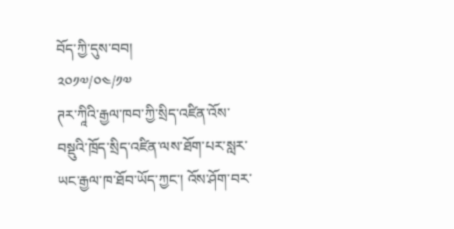བོད་ཀྱི་དུས་བབ།
༢༠༡༧/༠༤/༡༧
ཊར་ཀཱིའི་རྒྱལ་ཁབ་ཀྱི་སྲིད་འཛིན་འོས་བསྡུའི་ཁྲོད་སྲིད་འཛིན་ལས་ཐོག་པར་སླར་ཡང་རྒྱལ་ཁ་ཐོབ་ཡོད་ཀྱང་། འོས་ཤོག་བར་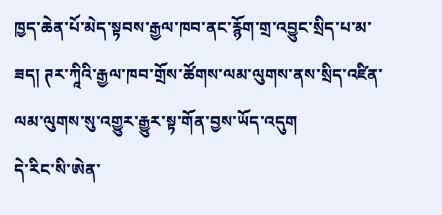ཁྱད་ཆེན་པོ་མེད་སྟབས་རྒྱལ་ཁབ་ནང་རྙོག་གྲ་འབྱུང་སྲིད་པ་མ་ཟད། ཊར་ཀཱིའི་རྒྱལ་ཁབ་གྲོས་ཚོགས་ལམ་ལུགས་ནས་སྲིད་འཛིན་ལམ་ལུགས་སུ་འགྱུར་རྒྱུར་སྟ་གོན་བྱས་ཡོད་འདུག
དེ་རིང་སི་ཨེན་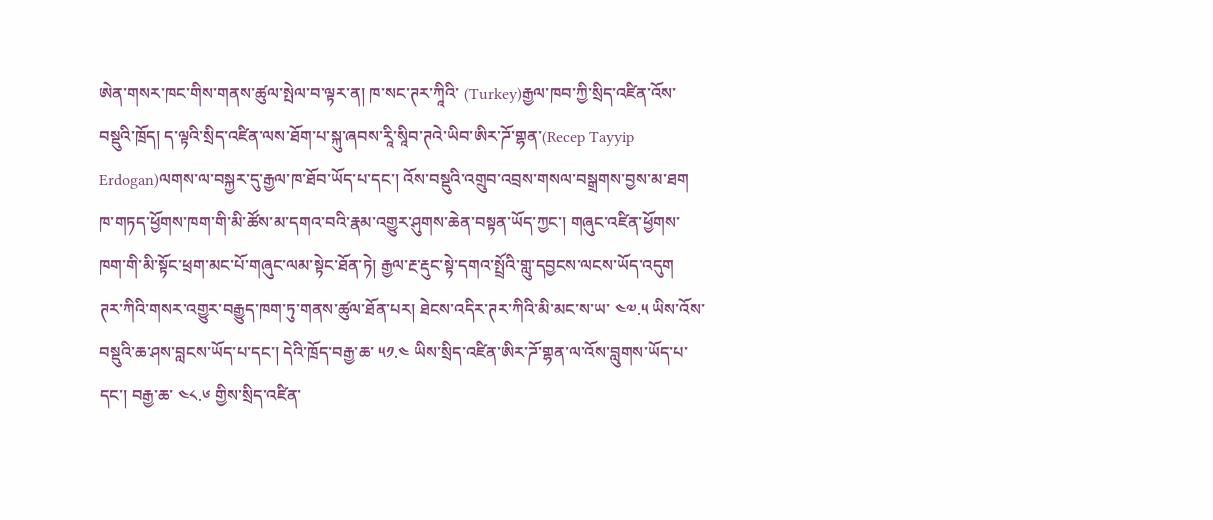ཨེན་གསར་ཁང་གིས་གནས་ཚུལ་སྤེལ་བ་ལྟར་ན། ཁ་སང་ཊར་ཀཱིའི་ (Turkey)རྒྱལ་ཁབ་ཀྱི་སྲིད་འཛིན་འོས་བསྡུའི་ཁྲོད། ད་ལྟའི་སྲིད་འཛིན་ལས་ཐོག་པ་སྐུ་ཞབས་རཱི་སཱིབ་ཊའེ་ཡིབ་ཨིར་ཌོ་གྷན་(Recep Tayyip Erdogan)ལགས་ལ་བསྐྱར་དུ་རྒྱལ་ཁ་ཐོབ་ཡོད་པ་དང་། འོས་བསྡུའི་འགྲུབ་འབྲས་གསལ་བསྒྲགས་བྱས་མ་ཐག ཁ་གཏད་ཕྱོགས་ཁག་གི་མི་ཚོས་མ་དགའ་བའི་རྣམ་འགྱུར་ཤུགས་ཆེན་བསྟན་ཡོད་ཀྱང་། གཞུང་འཛིན་ཕྱོགས་ཁག་གི་མི་སྟོང་ཕྲག་མང་པོ་གཞུང་ལམ་སྟེང་ཐོན་ཏེ། རྒྱལ་རྔ་རྡུང་སྟེ་དགའ་སྤྲོའི་གླུ་དབྱངས་ལངས་ཡོད་འདུག
ཊར་ཀིའི་གསར་འགྱུར་བརྒྱུད་ཁག་ཏུ་གནས་ཚུལ་ཐོན་པར། ཐེངས་འདིར་ཊར་ཀིའི་མི་མང་ས་ཡ་ ༤༧.༥ ཡིས་འོས་བསྡུའི་ཆ་ཤས་བླངས་ཡོད་པ་དང་། དེའི་ཁྲོད་བརྒྱ་ཆ་ ༥༡.༤ ཡིས་སྲིད་འཛིན་ཨིར་ཌོ་གྷན་ལ་འོས་བླུགས་ཡོད་པ་དང་། བརྒྱ་ཆ་ ༤༨.༦ གྱིས་སྲིད་འཛིན་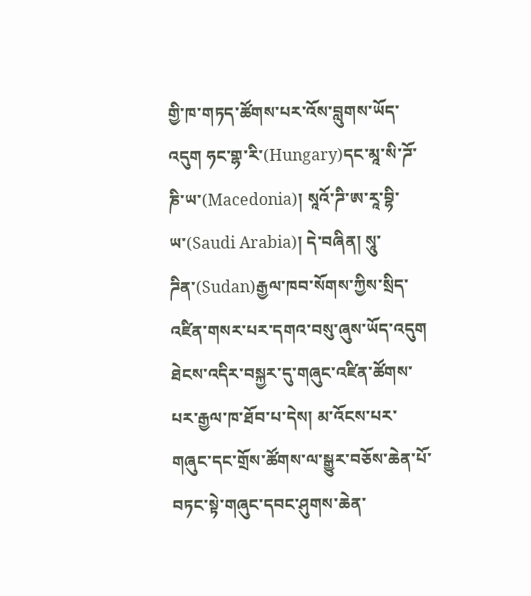གྱི་ཁ་གཏད་ཚོགས་པར་འོས་བླུགས་ཡོད་འདུག ཧང་གྷ་རི་(Hungary)དང་མཱ་སི་ཌོ་ཎི་ཡ་(Macedonia)། སཱའོ་ཌི་ཨ་རཱ་བྷི་ཡ་(Saudi Arabia)། དེ་བཞིན། སཱུ་ཌིན་(Sudan)རྒྱལ་ཁབ་སོགས་ཀྱིས་སྲིད་འཛིན་གསར་པར་དགའ་བསུ་ཞུས་ཡོད་འདུག
ཐེངས་འདིར་བསྐྱར་དུ་གཞུང་འཛིན་ཚོགས་པར་རྒྱལ་ཁ་ཐོབ་པ་དེས། མ་འོངས་པར་གཞུང་དང་གྲོས་ཚོགས་ལ་སྒྱུར་བཅོས་ཆེན་པོ་བཏང་སྟེ་གཞུང་དབང་ཤུགས་ཆེན་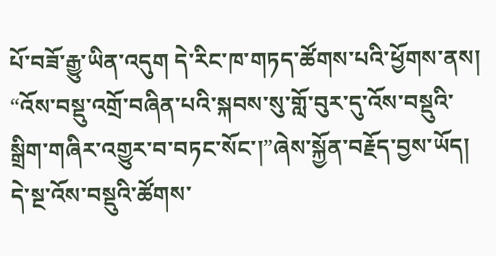པོ་བཟོ་རྒྱུ་ཡིན་འདུག དེ་རིང་ཁ་གཏད་ཚོགས་པའི་ཕྱོགས་ནས། “འོས་བསྡུ་འགྲོ་བཞིན་པའི་སྐབས་སུ་གློ་བུར་དུ་འོས་བསྡུའི་སྒྲིག་གཞིར་འགྱུར་བ་བཏང་སོང་།”ཞེས་སྐྱོན་བརྗོད་བྱས་ཡོད། དེ་སྔ་འོས་བསྡུའི་ཚོགས་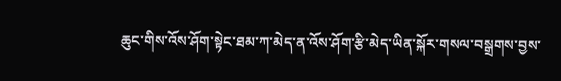ཆུང་གིས་འོས་ཤོག་སྟེང་ཐམ་ཀ་མེད་ན་འོས་ཤོག་རྩི་མེད་ཡིན་སྐོར་གསལ་བསྒྲགས་བྱས་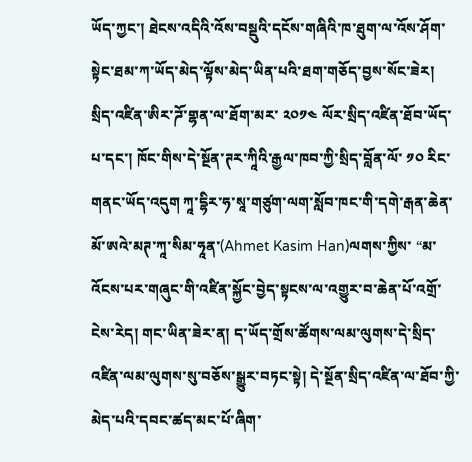ཡོད་ཀྱང་། ཐེངས་འདིའི་འོས་བསྡུའི་དངོས་གཞིའི་ཁ་ཐུག་ལ་འོས་ཤོག་སྟེང་ཐམ་ཀ་ཡོད་མེད་ལྟོས་མེད་ཡིན་པའི་ཐག་གཅོད་བྱས་སོང་ཟེར།
སྲིད་འཛིན་ཨིར་ཌོ་གྷན་ལ་ཐོག་མར་ ༢༠༡༤ ལོར་སྲིད་འཛིན་ཐོབ་ཡོད་པ་དང་། ཁོང་གིས་དེ་སྔོན་ཊར་ཀཱིའི་རྒྱལ་ཁབ་ཀྱི་སྲིད་བློན་ལོ་ ༡༠ རིང་གནང་ཡོད་འདུག ཀཱ་དྷིར་ཧ་སཱ་གཙུག་ལག་སློབ་ཁང་གི་དགེ་རྒན་ཆེན་མོ་ཨའེ་མཊ་ཀཱ་སིམ་ཧཱན་(Ahmet Kasim Han)ལགས་ཀྱིས་ “མ་འོངས་པར་གཞུང་གི་འཛིན་སྐྱོང་བྱེད་སྟངས་ལ་འགྱུར་བ་ཆེན་པོ་འགྲོ་ངེས་རེད། གང་ཡིན་ཟེར་ན། ད་ཡོད་གྲོས་ཚོགས་ལམ་ལུགས་དེ་སྲིད་འཛིན་ལམ་ལུགས་སུ་བཅོས་སྒྱུར་བཏང་སྟེ། དེ་སྔོན་སྲིད་འཛིན་ལ་ཐོབ་ཀྱི་མེད་པའི་དབང་ཚད་མང་པོ་ཞིག་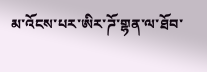མ་འོངས་པར་ཨིར་ཌོ་གྷན་ལ་ཐོབ་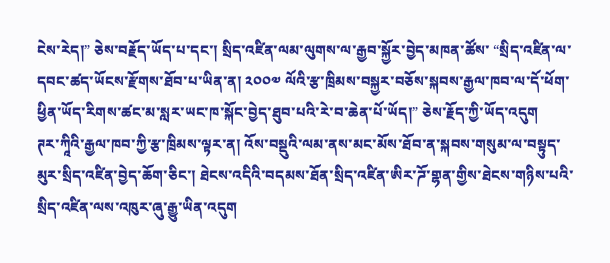ངེས་རེད།” ཅེས་བརྗོད་ཡོད་པ་དང་། སྲིད་འཛིན་ལམ་ལུགས་ལ་རྒྱབ་སྐྱོར་བྱེད་མཁན་ཚོས་ “སྲིད་འཛིན་ལ་དབང་ཚད་ཡོངས་རྫོགས་ཐོབ་པ་ཡིན་ན། ༢༠༠༧ ལོའི་རྩ་ཁྲིམས་བསྐྱར་བཅོས་སྐབས་རྒྱལ་ཁབ་ལ་དོ་ཕོག་ཕྱིན་ཡོད་རིགས་ཚང་མ་སླར་ཡང་ཁ་སྐོང་བྱེད་ཐུབ་པའི་རེ་བ་ཆེན་པོ་ཡོད།” ཅེས་རྗོད་ཀྱི་ཡོད་འདུག
ཊར་ཀཱིའི་རྒྱལ་ཁབ་ཀྱི་རྩ་ཁྲིམས་ལྟར་ན། འོས་བསྡུའི་ལམ་ནས་མང་མོས་ཐོབ་ན་སྐབས་གསུམ་ལ་བསྟུད་མུར་སྲིད་འཛིན་བྱེད་ཆོག་ཅིང་། ཐེངས་འདིའི་བདམས་ཐོན་སྲིད་འཛིན་ཨིར་ཌོ་གྷན་གྱིས་ཐེངས་གཉིས་པའི་སྲིད་འཛིན་ལས་འཁུར་ཞུ་རྒྱུ་ཡིན་འདུག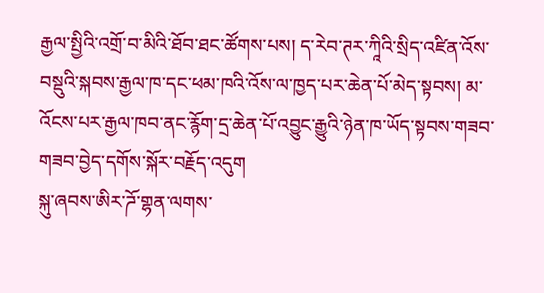རྒྱལ་སྤྱིའི་འགྲོ་བ་མིའི་ཐོབ་ཐང་ཚོགས་པས། ད་རེབ་ཊར་ཀཱིའི་སྲིད་འཛིན་འོས་བསྡུའི་སྐབས་རྒྱལ་ཁ་དང་ཕམ་ཁའི་འོས་ལ་ཁྱད་པར་ཆེན་པོ་མེད་སྟབས། མ་འོངས་པར་རྒྱལ་ཁབ་ནང་རྙོག་དྲ་ཆེན་པོ་འབྱུང་རྒྱུའི་ཉེན་ཁ་ཡོད་སྟབས་གཟབ་གཟབ་བྱེད་དགོས་སྐོར་བརྗོད་འདུག
སྐུ་ཞབས་ཨིར་ཌོ་གྷན་ལགས་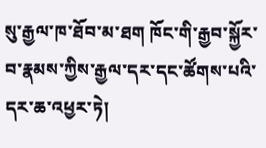སུ་རྒྱལ་ཁ་ཐོབ་མ་ཐག ཁོང་གི་རྒྱབ་སྐྱོར་བ་རྣམས་ཀྱིས་རྒྱལ་དར་དང་ཚོགས་པའི་དར་ཆ་འཕྱར་ཏེ།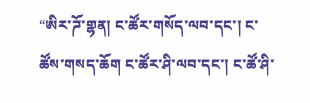“ཨིར་ཌོ་གྷན། ང་ཚོར་གསོད་ལབ་དང་། ང་ཚོས་གསད་ཆོག ང་ཚོར་ཤི་ལབ་དང་། ང་ཚོ་ཤི་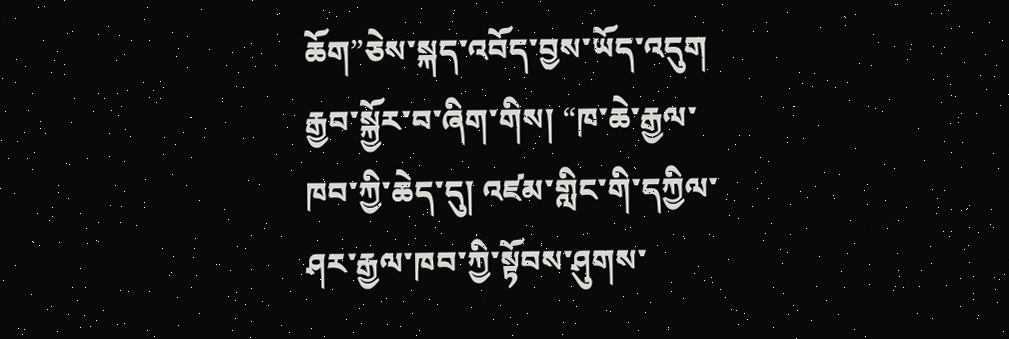ཆོག”ཅེས་སྐད་འབོད་བྱས་ཡོད་འདུག རྒྱབ་སྐྱོར་བ་ཞིག་གིས། “ཁ་ཆེ་རྒྱལ་ཁབ་ཀྱི་ཆེད་དུ། འཛམ་གླིང་གི་དཀྱིལ་ཤར་རྒྱལ་ཁབ་ཀྱི་སྟོབས་ཤུགས་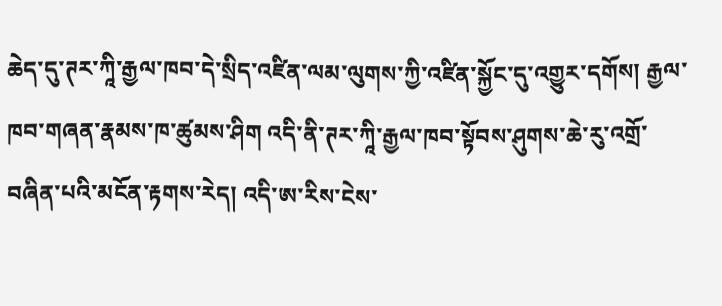ཆེད་དུ་ཊར་ཀཱི་རྒྱལ་ཁབ་དེ་སྲིད་འཛིན་ལམ་ལུགས་ཀྱི་འཛིན་སྐྱོང་དུ་འགྱུར་དགོས། རྒྱལ་ཁབ་གཞན་རྣམས་ཁ་ཚུམས་ཤིག འདི་ནི་ཊར་ཀཱི་རྒྱལ་ཁབ་སྟོབས་ཤུགས་ཆེ་རུ་འགྲོ་བཞིན་པའི་མངོན་རྟགས་རེད། འདི་ཨ་རིས་ངེས་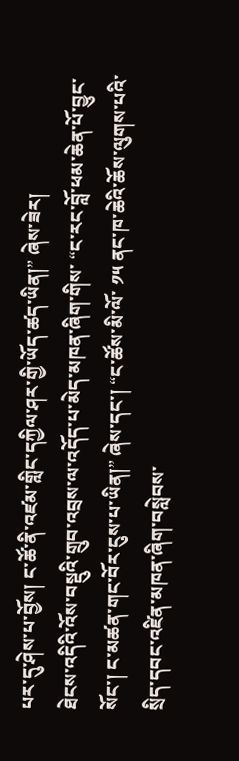པར་དུ་ཤེས་པ་བྱོས། ང་ཚོ་ནི་འཛམ་གླིང་དཀྱིལ་ཤར་གྱི་ཡོད་ཚད་ཡིན།” ཞེས་ཟེར།
ཐེངས་འདིའི་འོས་བསྡུའི་གྲུབ་འབྲས་ལ་འདོད་པ་མེད་མཁན་ཞིག་གིས་ “ང་རང་བློ་ཕམ་ཆེན་པོ་བྱུང་སོང་། ང་མཚན་གང་བོར་ངུས་པ་ཡིན།” ཞེས་དང་། “ང་ཚོས་མི་ལོ་ ༡༥ ནང་ཁ་ཆེའི་ཆོས་ལུགས་པའི་སྲིད་དབང་འཛིན་མཁན་ཞིག་བསླེབས་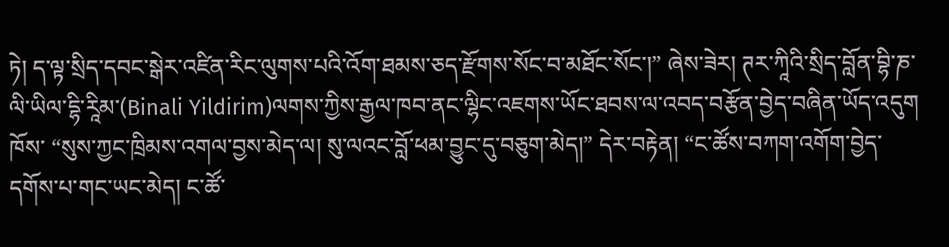ཏེ། ད་ལྟ་སྲིད་དབང་སྒེར་འཛིན་རིང་ལུགས་པའི་འོག་ཐམས་ཅད་རྫོགས་སོང་བ་མཐོང་སོང་།” ཞེས་ཟེར། ཊར་ཀཱིའི་སྲིད་བློན་བྷི་ཎ་ལི་ཡིལ་དྷི་རཱིམ་(Binali Yildirim)ལགས་ཀྱིས་རྒྱལ་ཁབ་ནང་ལྷིང་འཇགས་ཡོང་ཐབས་ལ་འབད་བརྩོན་བྱེད་བཞིན་ཡོད་འདུག ཁོས་ “སུས་ཀྱང་ཁྲིམས་འགལ་བྱས་མེད་ལ། སུ་ལའང་བློ་ཕམ་བྱུང་དུ་བཅུག་མེད།” དེར་བརྟེན། “ང་ཚོས་བཀག་འགོག་བྱེད་དགོས་པ་གང་ཡང་མེད། ང་ཚོ་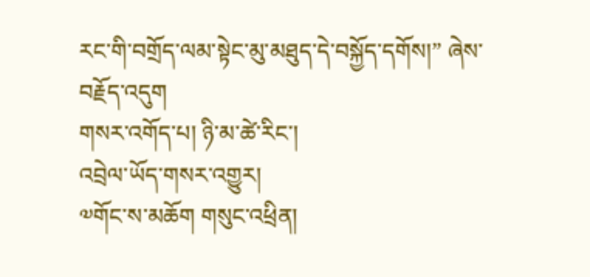རང་གི་བགྲོད་ལམ་སྟེང་མུ་མཐུད་དེ་བསྐྱོད་དགོས།” ཞེས་བརྗོད་འདུག
གསར་འགོད་པ། ཉི་མ་ཚེ་རིང་།
འབྲེལ་ཡོད་གསར་འགྱུར།
༧གོང་ས་མཆོག གསུང་འཕྲིན།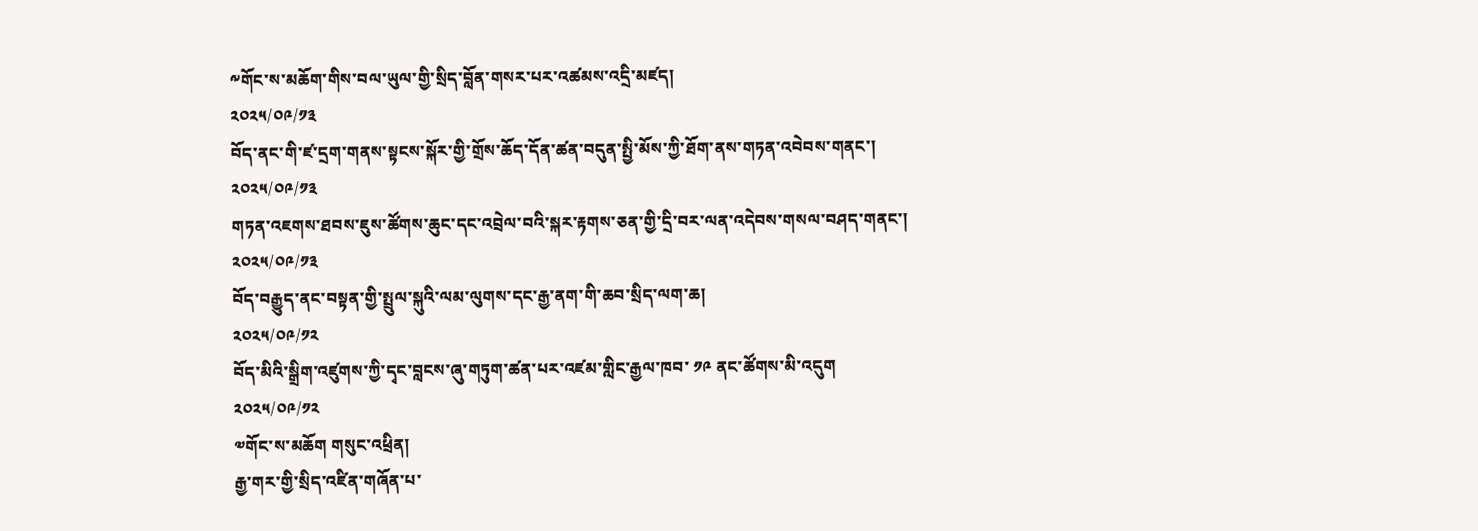༸གོང་ས་མཆོག་གིས་བལ་ཡུལ་གྱི་སྲིད་བློན་གསར་པར་འཚམས་འདྲི་མཛད།
༢༠༢༥/༠༩/༡༣
བོད་ནང་གི་ཛ་དྲག་གནས་སྟངས་སྐོར་གྱི་གྲོས་ཆོད་དོན་ཚན་བདུན་སྤྱི་མོས་ཀྱི་ཐོག་ནས་གཏན་འབེབས་གནང་།
༢༠༢༥/༠༩/༡༣
གཏན་འཇགས་ཐབས་ཇུས་ཚོགས་ཆུང་དང་འབྲེལ་བའི་སྐར་རྟགས་ཅན་གྱི་དྲི་བར་ལན་འདེབས་གསལ་བཤད་གནང་།
༢༠༢༥/༠༩/༡༣
བོད་བརྒྱུད་ནང་བསྟན་གྱི་སྤྲུལ་སྐུའི་ལམ་ལུགས་དང་རྒྱ་ནག་གི་ཆབ་སྲིད་ལག་ཆ།
༢༠༢༥/༠༩/༡༢
བོད་མིའི་སྒྲིག་འཛུགས་ཀྱི་དྭང་བླངས་ཞུ་གཏུག་ཚན་པར་འཛམ་གླིང་རྒྱལ་ཁབ་ ༡༩ ནང་ཚོགས་མི་འདུག
༢༠༢༥/༠༩/༡༢
༧གོང་ས་མཆོག གསུང་འཕྲིན།
རྒྱ་གར་གྱི་སྲིད་འཛིན་གཞོན་པ་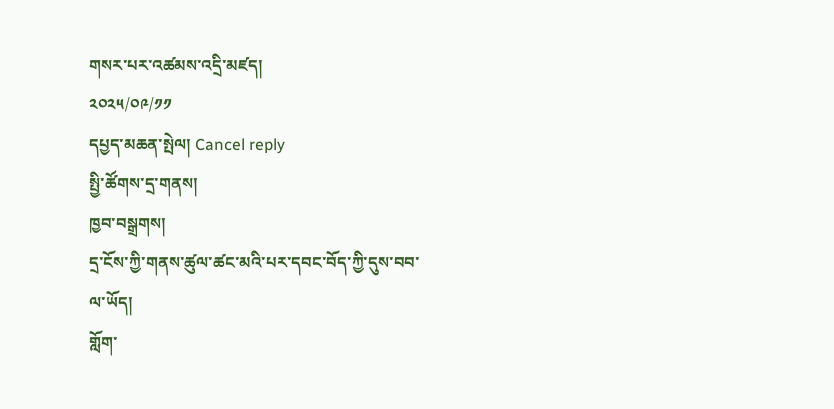གསར་པར་འཚམས་འདྲི་མཛད།
༢༠༢༥/༠༩/༡༡
དཔྱད་མཆན་སྤེལ། Cancel reply
སྤྱི་ཚོགས་དྲ་གནས།
ཁྱབ་བསྒྲགས།
དྲ་ངོས་ཀྱི་གནས་ཚུལ་ཚང་མའི་པར་དབང་བོད་ཀྱི་དུས་བབ་ལ་ཡོད།
གློག་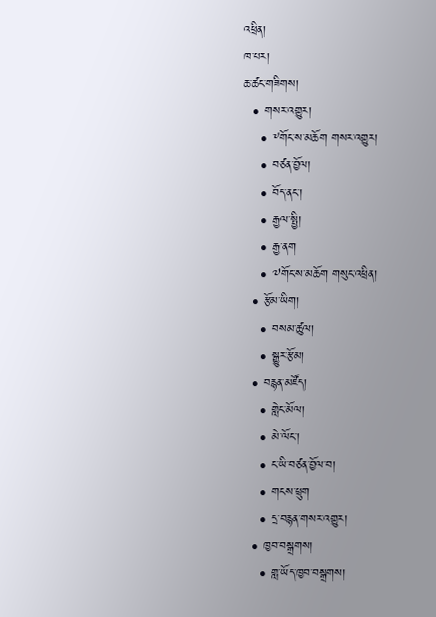འཕྲིན།
ཁ་པར།
ཆ་ཚང་གཟིགས།
  • གསར་འགྱུར།
    • ༸གོང་ས་མཆོག གསར་འགྱུར།
    • བཙན་བྱོལ།
    • བོད་ནང་།
    • རྒྱལ་སྤྱི།
    • རྒྱ་ནག
    • ༧གོང་ས་མཆོག གསུང་འཕྲིན།
  • རྩོམ་ཡིག།
    • བསམ་ཚུལ།
    • སྒྱུར་རྩོམ།
  • བརྙན་མཛོད།
    • གླེང་མོལ།
    • མེ་ལོང་།
    • ང་ཡི་བཙན་བྱོལ་བ།
    • གངས་ཕྲུག
    • དྲ་བརྙན་གསར་འགྱུར།
  • ཁྱབ་བསྒྲགས།
    • གླ་ཡོད་ཁྱབ་བསྒྲགས།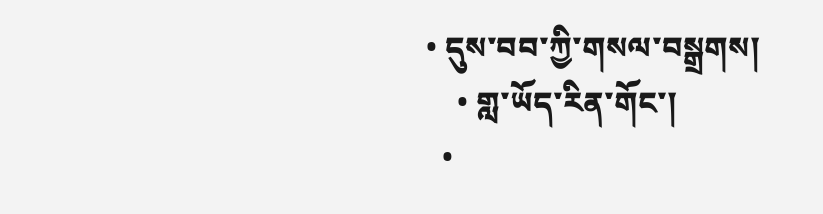• དུས་བབ་ཀྱི་གསལ་བསྒྲགས།
    • གླ་ཡོད་རིན་གོང་།
  •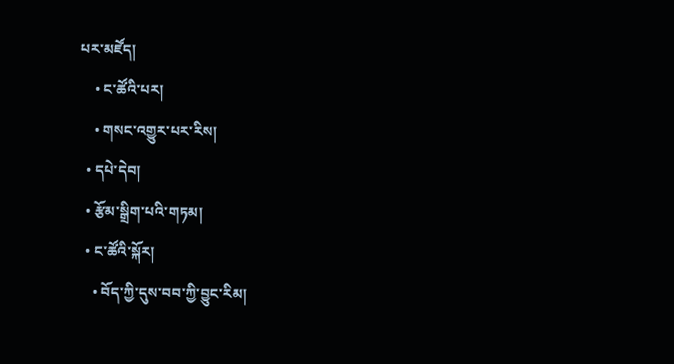པར་མཛོད།
    • ང་ཚོའི་པར།
    • གསང་འགྱུར་པར་རིས།
  • དཔེ་དེབ།
  • རྩོམ་སྒྲིག་པའི་གཏམ།
  • ང་ཚོའི་སྐོར།
    • བོད་ཀྱི་དུས་བབ་ཀྱི་བྱུང་རིམ།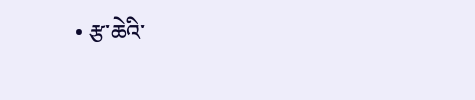• རྩ་ཆེའི་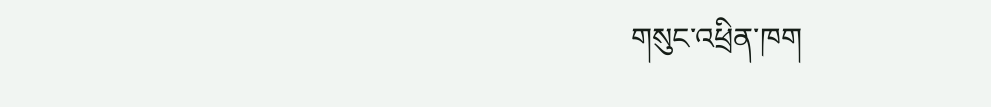གསུང་འཕྲིན་ཁག